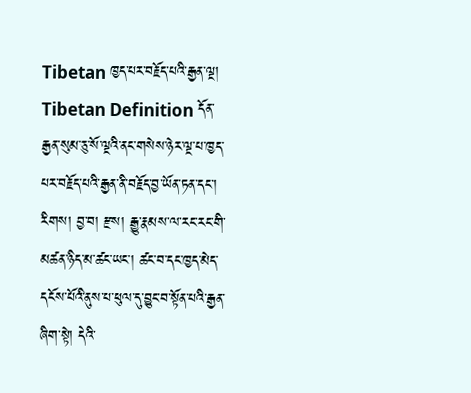Tibetan ཁྱད་པར་བརྗོད་པའི་རྒྱན་ལྔ།
Tibetan Definition དོན་རྒྱན་སུམ་ཅུ་སོ་ལྔའི་ནང་གསེས་ཉེར་ལྔ་པ་ཁྱད་པར་བརྗོད་པའི་རྒྱན་ནི་བརྗོད་བྱ་ཡོན་ཏན་དང་། རིགས། བྱ་བ། རྫས། རྒྱུ་རྣམས་ལ་རང་རང་གི་མཚན་ཉིད་མ་ཚང་ཡང་། ཚང་བ་དང་ཁྱད་མེད་དངོས་པོའི་ནུས་པ་ཕུལ་དུ་བྱུང་བ་སྟོན་པའི་རྒྱན་ཞིག་སྟེ། དེའི་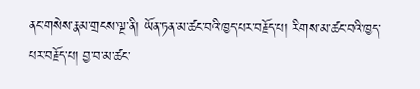ནང་གསེས་རྣམ་གྲངས་ལྔ་ནི། ཡོན་ཏན་མ་ཚང་བའི་ཁྱད་པར་བརྗོད་པ། རིགས་མ་ཚང་བའི་ཁྱད་པར་བརྗོད་པ། བྱ་བ་མ་ཚང་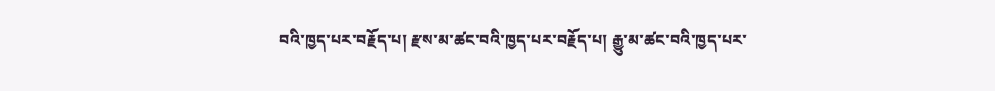བའི་ཁྱད་པར་བརྗོད་པ། རྫས་མ་ཚང་བའི་ཁྱད་པར་བརྗོད་པ། རྒྱུ་མ་ཚང་བའི་ཁྱད་པར་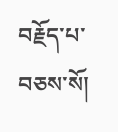བརྗོད་པ་བཅས་སོ།